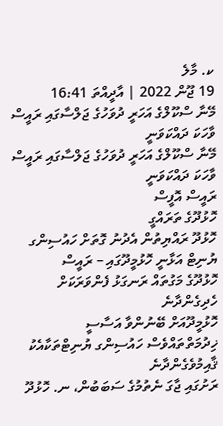ކ. މާލެ
19 ޖޫން 2022 | އާދީއްތަ 16:41
މޭނާ ސްކޫލްގެ އަހަރީ ދުވަހުގެ ޖަލްސާގައި ރައީސް ވާހަކަ ދައްކަވަނީ
މޭނާ ސްކޫލްގެ އަހަރީ ދުވަހުގެ ޖަލްސާގައި ރައީސް ވާހަކަ ދައްކަވަނީ
ރައީސް އޮފީސް
ހޮޅުދޫގެ ތަރައްގީ
ހޮޅުދޫ ރައްޔިތުން އެދުނު ގޮތަށް ހައުސިންގ ޔުނިޓް އަޅާނީ ހޮޅުމީދޫގައި – ރައީސް
ހޮޅުދޫގެ މަގުތައް ރަނގަޅު ފެންވަރަކަށް ހެދިގެންދާނެ
ހޮޅުމީދޫއަށް ބޭނުންވާ އަސާސީ ޚިދުމަތްތައްވެސް ހައުސިންގ ޔުނިޓްތަކާއެކު ޤާއިމުވެގެންދާނެ
ރަށުގައި ޖާގަ ނެތުމުގެ ސަބަބުން، ނ. ހޮޅުދޫ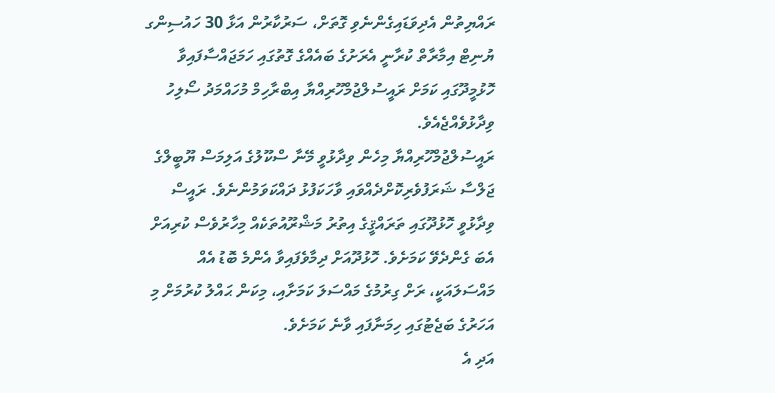ރައްޔިތުން އެދިވަޑައިގެންނެވި ގޮތަށް، ސަރުކާރުން އަޅާ 30 ހައުސިންގ ޔުނިޓް އިމާރާތް ކުރާނީ އެރަށުގެ ބައެއްގެ ގޮތުގައި ހަމަޖައްސާފައިވާ ހޮޅުމީދޫގައި ކަމަށް ރައީސުލްޖުމްހޫރިއްޔާ އިބްރާހިމް މުހައްމަދު ސޯލިހު ވިދާޅުވެއްޖެއެވެ.
ރައީސުލްޖުމްހޫރިއްޔާ މިހެން ވިދާޅުވީ މޭނާ ސްކޫލުގެ އަލިމަސް ޔޫބީލްގެ ޖަލްސާ ޝަރަފުވެރިކޮށްދެއްވައި ވާހަކަފުޅު ދައްކަވަމުންނެވެ. ރައީސް ވިދާޅުވީ ހޮޅުދޫގައި ތަރައްޤީގެ އިތުރު މަޝްރޫއުތަކެއް މިހާރުވެސް ކުރިއަށް އެބަ ގެންދެވޭ ކަމަށެވެ. ހޮޅުދޫއަށް ދިމާވެފައިވާ އެންމެ ބޮޑު އެއް މައްސަލައަކީ، ރަށް ގިރުމުގެ މައްސަލަ ކަމަށާއި، މިކަން ޙައްލު ކުރުމަށް މި އަހަރުގެ ބަޖެޓުގައި ހިމަނާފައި ވާނެ ކަމަށެވެ.
އަދި އެ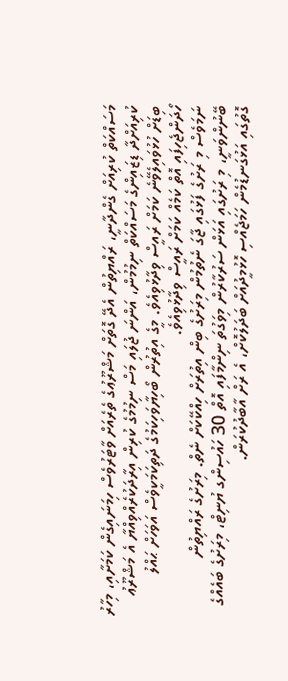މަސައްކަތް ކުރިއަށް ގެންދާނީ، ރައްޔިތުން އެދޭ ގޮތަށް މަޝްރޫޢުގެ ތެރެއަށް ވާޓަރުވެސް ހިމަނައިގެން ކަމަށާއި، މިހާރު ކުރިއަށްދާ ޑިޒައިންގެ މަސައްކަތް ނިމުމުން، އަންނަ ޖުލައި މަސް ނިމުމުގެ ކުރިން އިރާދަކުރެއްވިއްޔާ އެ މަޝްރޫޢު ބިޑަށް ހުޅުވައިލެވޭނެ ކަމަށް ރައީސް ވިދާޅުވިއެވެ. މީގެ އިތުރުން ބޯހިޔާވަހިކަމުގެ ދަތިކަމަކީވެސް އަވަހަށް ޙައްލު ހޯދަންޖެހިފައި އޮތް ކަމެއް ކަމަށް ރައީސް ވިދާޅުވިއެވެ.
ނަމަވެސް މި ރަށުގެ ފަޅުގައި ޖާގަ ނެތުމުން މިރަށުގެ ބިން އިތުރަށް ހިއްކޭކަށް ނެތް. މިރަށުގެ ރައްޔިތުން ބޭނުންވަނީ، މި ރަށުގައި އަޅަން ސަރުކާރުން މިވަގުތަ ނިންމާފައި އޮތް 30 ހައުސިންގ ޔުނިޓް، މިރަށުގެ ބައެއްގެ ގޮތުގައި އަޅުގަނޑުމެން ހަމަޖެއްސި ހޮޅުމީދުއަށް ބަދަލުކޮށް، އެ ރަށް އާބާދުކުރަން.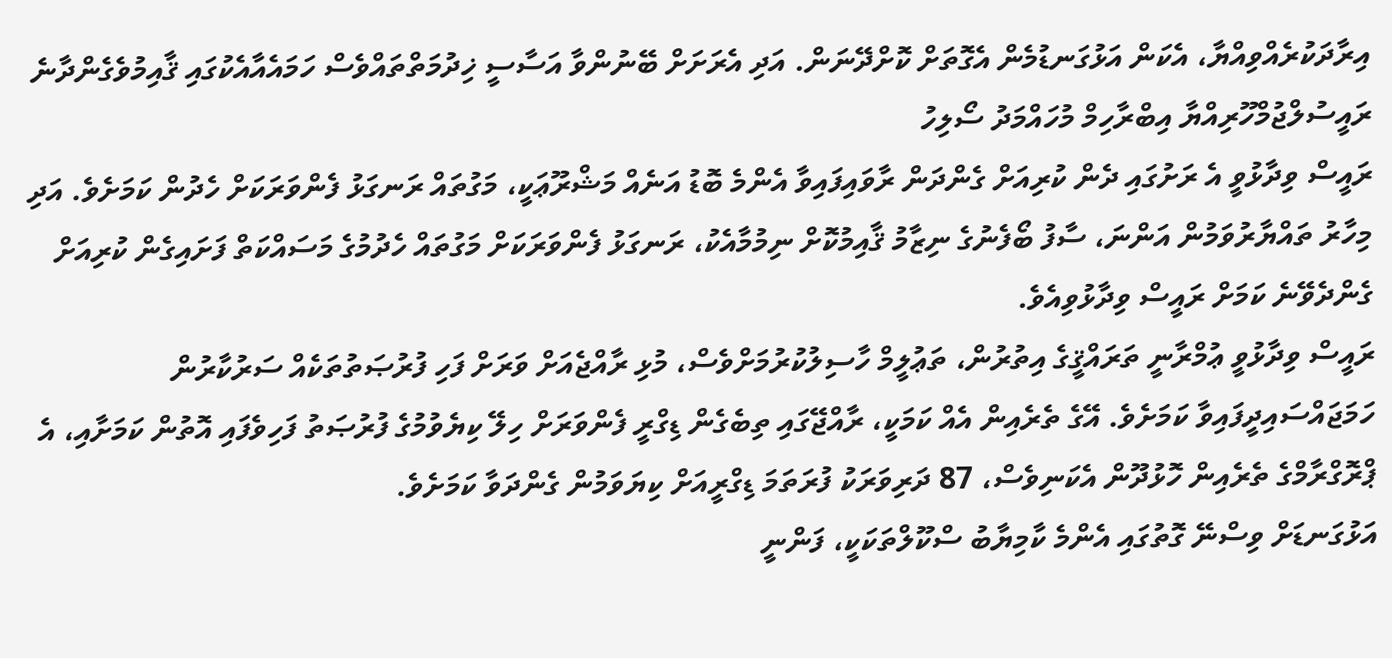އިރާދަކުރެއްވިއްޔާ، އެކަން އަޅުގަނޑުމެން އެގޮތަށް ކޮށްދޭނަން. އަދި އެރަށަށް ބޭނުންވާ އަސާސީ ޚިދުމަތްތައްވެސް ހަމައެއާއެކުގައި ޤާއިމުވެގެންދާނެ
ރައީސުލްޖުމްހޫރިއްޔާ އިބްރާހިމް މުހައްމަދު ސޯލިހު
ރައީސް ވިދާޅުވީ އެ ރަށުގައި ދެން ކުރިއަށް ގެންދަން ރާވައިފައިވާ އެންމެ ބޮޑު އަނެއް މަޝްރޫޢަކީ، މަގުތައް ރަނގަޅު ފެންވަރަކަށް ހެދުން ކަމަށެވެ. އަދި މިހާރު ތައްޔާރުވަމުން އަންނަ، ސާފު ބޯފެނުގެ ނިޒާމު ޤާއިމުކޮށް ނިމުމާއެކު، ރަނގަޅު ފެންވަރަކަށް މަގުތައް ހެދުމުގެ މަސައްކަތް ފަށައިގެން ކުރިއަށް ގެންދެވޭނެ ކަމަށް ރައީސް ވިދާޅުވިއެވެ.
ރައީސް ވިދާޅުވީ ޢުމްރާނީ ތަރައްޤީގެ އިތުރުން، ތަޢުލީމް ހާސިލުކުރުމަށްވެސް، މުޅި ރާއްޖެއަށް ވަރަށް ފަހި ފުރުޞަތުތަކެއް ސަރުކާރުން ހަމަޖައްސައިދީފައިވާ ކަމަށެވެ. އޭގެ ތެރެއިން އެއް ކަމަކީ، ރާއްޖޭގައި ތިބެގެން ޑިގްރީ ފެންވަރަށް ހިލޭ ކިޔެވުމުގެ ފުރުޞަތު ފަހިވެފައި އޮތުން ކަމަށާއި، އެ ޕްރޮގްރާމްގެ ތެރެއިން ހޮޅުދޫން އެކަނިވެސް، 87 ދަރިވަރަކު ފުރަތަމަ ޑިގްރީއަށް ކިޔަވަމުން ގެންދަވާ ކަމަށެވެ.
އަޅުގަނޑަށް ވިސްނޭ ގޮތުގައި އެންމެ ކާމިޔާބު ސްކޫލްތަކަކީ، ފަންނީ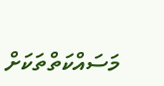މަސައްކަތްތަކަށް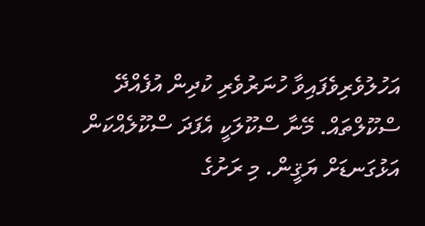އަހުލުވެރިވެފައިވާ ހުނަރުވެރި ކުދިން އުފެއްދޭ ސްކޫލްތައް. މޭނާ ސްކޫލަކީ އެފަދަ ސްކޫލެއްކަން އަޅުގަނޑަށް ޔަޤީން. މި ރަށުގެ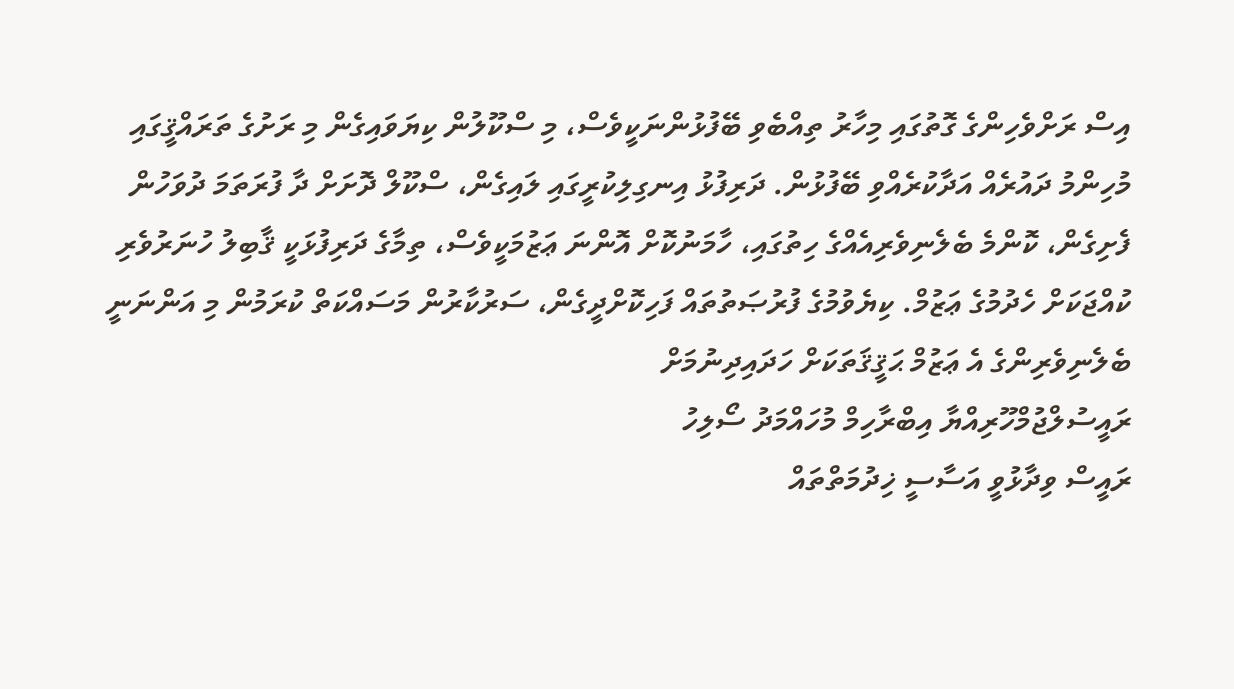އިސް ރަށްވެހިންގެ ގޮތުގައި މިހާރު ތިއްބެވި ބޭފުޅުންނަކީވެސް، މި ސްކޫލުން ކިޔަވައިގެން މި ރަށުގެ ތަރައްޤީގައި މުހިންމު ދައުރެއް އަދާކުރެއްވި ބޭފުޅުން. ދަރިފުޅު އިނގިލިކުރީގައި ލައިގެން، ސްކޫލް ދޮށަށް ދާ ފުރަތަމަ ދުވަހުން ފެށިގެން، ކޮންމެ ބެލެނިވެރިއެއްގެ ހިތުގައި، ހާމަނުކޮށް އޮންނަ ޢަޒުމަކީވެސް، ތިމާގެ ދަރިފުޅަކީ ޤާބިލު ހުނަރުވެރި ކުއްޖަކަށް ހެދުމުގެ ޢަޒުމް. ކިޔެވުމުގެ ފުރުޞަތުތައް ފަހިކޮށްދީގެން، ސަރުކާރުން މަސައްކަތް ކުރަމުން މި އަންނަނީ ބެލެނިވެރިންގެ އެ ޢަޒުމް ޙަޤީޤަތަކަށް ހަދައިދިނުމަށް
ރައީސުލްޖުމްހޫރިއްޔާ އިބްރާހިމް މުހައްމަދު ސޯލިހު
ރައީސް ވިދާޅުވީ އަސާސީ ޚިދުމަތްތައް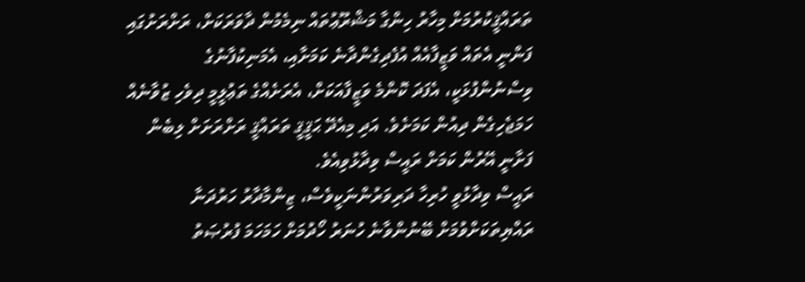ތަރައްޤީކުރުމަށް މިހާރު ހިންގާ މަޝްރޫޢުތައް ނިމެމުން ދާވަރަކަށް، ރަށްރަށުގައި ފަންނީ އެތައް ވަޒީފާއެއް އުފެދިގެންދާނެ ކަމަށާއި، އެމަނިކުފާނުގެ ވިސްނުންފުޅަކީ، އެފަދަ ކޮންމެ ވަޒީފާއަކަށް، އެރަށެއްގެ ތަޢުލީމީ ދިވެހި ޒުވާނެއް ހަމަޖެހިގެން ދިއުން ކަމަށެވެ. އަދި މިއެދޭ ޙަޤީޤީ ތަރައްޤީ ރަށްރަށަށް ލިބެން ފަށާނީ އޭރުން ކަމަށް ރައީސް ވިދާޅުވިއެވެ.
ރައީސް ވިދާޅުވީ ހުރިހާ ދަރިވަރުންނަކީވެސް، ޒިންމާދާރު ހަރުދަނާ ރައްޔިތަކަށްވުމަށް ބޭނުންވާނެ ހުނަރު ހޯދުމަށް ހަމަހަމަ ފުރުޞަތު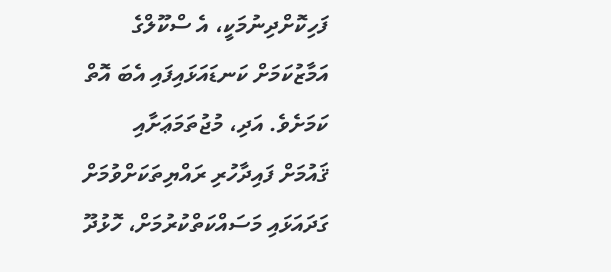ފަހިކޮށްދިނުމަކީ، އެ ސްކޫލްގެ އަމާޒުކަމަށް ކަނޑައަޅައިފައި އެބަ އޮތް ކަމަށެވެ. އަދި، މުޖުތަމަޢަށާއި ޤައުމަށް ފައިދާހުރި ރައްޔިތަކަށްވުމަށް ގަދައަޅައި މަސައްކަތްކުރުމަށް، ހޮޅުދޫ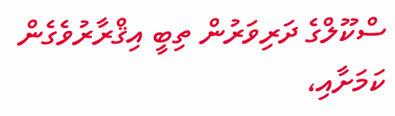ސްކޫލްގެ ދަރިވަރުން ތިބީ އިޤްރާރުވެގެން ކަމަށާއި،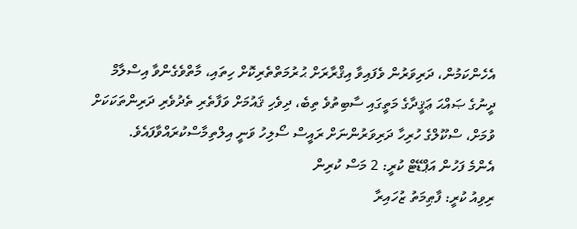އެހެންކަމުން، ދަރިވަރުން ވެފައިވާ އިޤްރާރަށް ޙުރުމަތްތެރިކޮށް ހިތައި، މާތްވެގެންވާ އިސްލާމް ދީނުގެ ޞައްޙަ ޢަޤީދާގެ މަތީގައި ސާބިތުވެ ތިބެ، ދިވެހި ޤައުމަށް ވަފާތެރި ތެދުވެރި ދަރިންތަކަކަށް ވުމަށް، ސްކޫލްގެ ހުރިހާ ދަރިވަރުންނަށް ރައީސް ސޯލިހު ވަނީ އިލްތިމާސްކުރައްވާފައެވެ.
އެންމެ ފަހުން އަޕްޑޭޓް ކުރީ: 2 މަސް ކުރިން
ރިވިއު ކުރީ: ފާޠިމަތު ޒުހައިރާ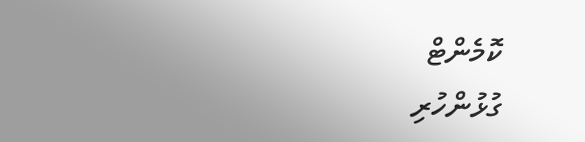ކޮމެންޓް
ގުޅުންހުރި